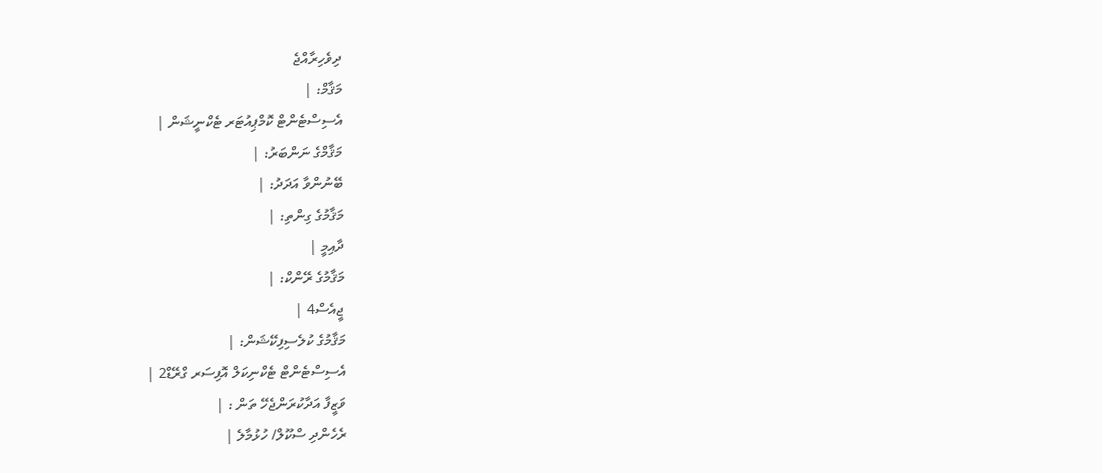ދިވެހިރާއްޖެ
މަޤާމް: |
އެސިސްޓެންޓް ކޮމްޕިއުޓަރ ޓެކްނީޝަން |
މަޤާމްގެ ނަންބަރު: |
ބޭނުންވާ އަދަދު: |
މަޤާމުގެ ގިންތި: |
ދާއިމީ |
މަޤާމުގެ ރޭންކް: |
ޖީއެސް4 |
މަޤާމުގެ ކުލެސިފިކޭޝަން: |
އެސިސްޓެންޓް ޓެކްނިކަލް އޮފިސަރ ގްރޭޑް2 |
ވަޒީފާ އަދާކުރަންޖެހޭ ތަން : |
ރެހެންދި ސްކޫލް/ ހުޅުމާލެ |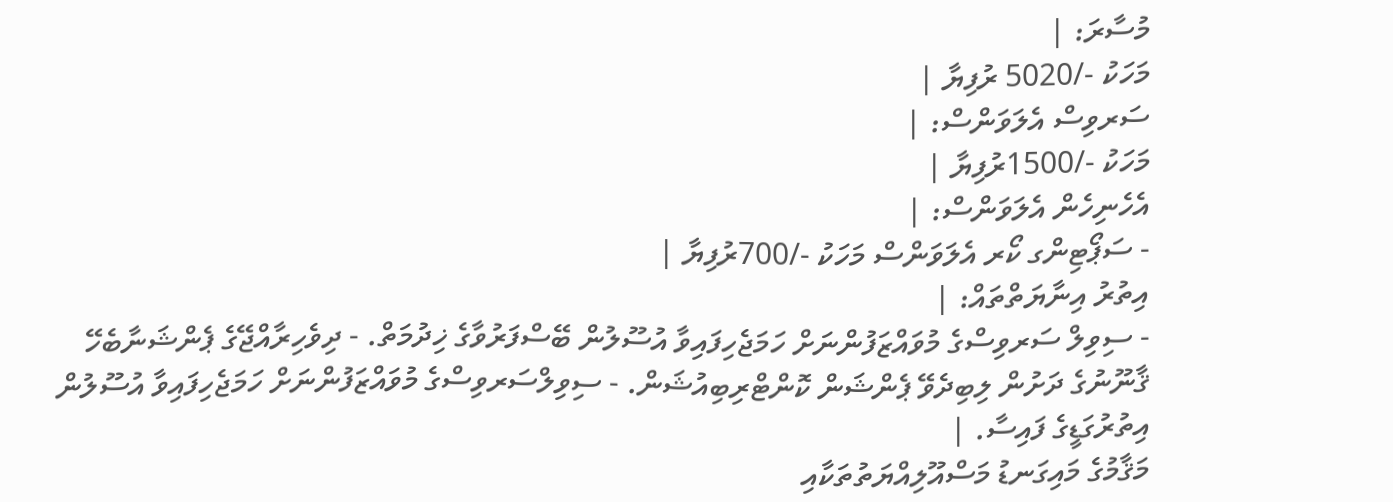މުސާރަ: |
މަހަކު -/5020 ރުފިޔާ |
ސަރވިސް އެލަވަންސް: |
މަހަކު -/1500ރުފިޔާ |
އެހެނިހެން އެލަވަންސް: |
- ސަޕޯޓިންގ ކޯރ އެލަވަންސް މަހަކު -/700ރުފިޔާ |
އިތުރު އިނާޔަތްތައް: |
- ސިވިލް ސަރވިސްގެ މުވައްޒަފުންނަށް ހަމަޖެހިފައިވާ އުސޫލުން ބޭސްފަރުވާގެ ޚިދުމަތް. - ދިވެހިރާއްޖޭގެ ޕެންޝަނާބެހޭ ޤާނޫނުގެ ދަށުން ލިބިދެވޭ ޕެންޝަން ކޮންޓްރިބިއުޝަން. - ސިވިލްސަރވިސްގެ މުވައްޒަފުންނަށް ހަމަޖެހިފައިވާ އުސޫލުން އިތުރުގަޑީގެ ފައިސާ. |
މަޤާމުގެ މައިގަނޑު މަސްއޫލިއްޔަތުތަކާއި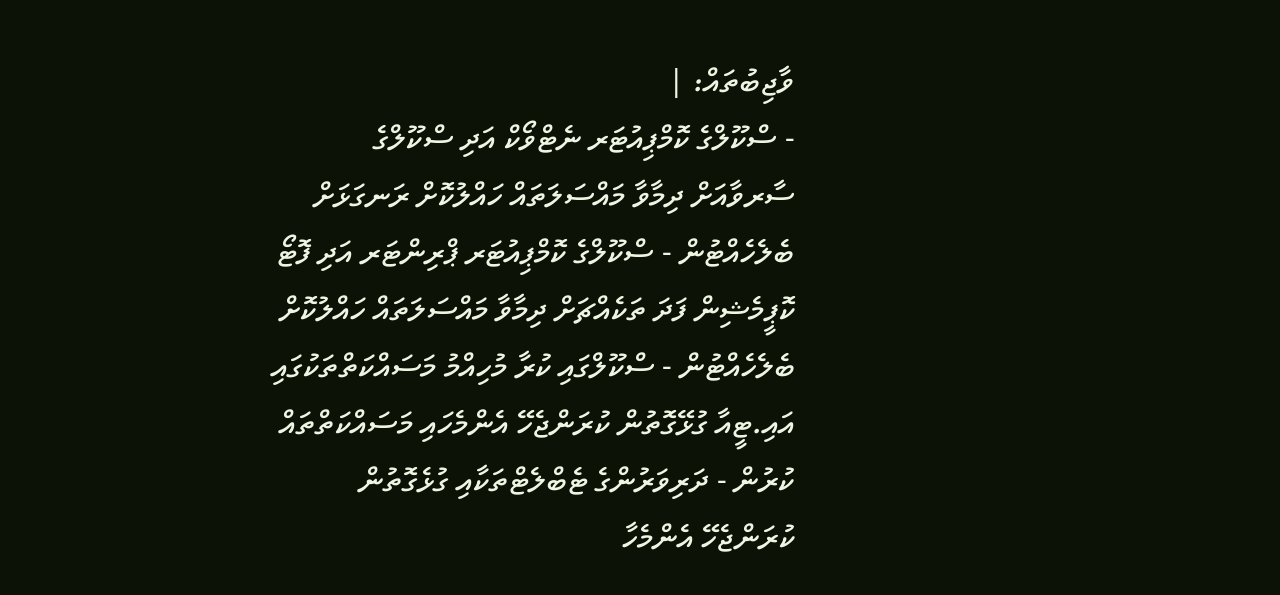ވާޖިބުތައް: |
- ސްކޫލްގެ ކޮމްޕިއުޓަރ ނެޓްވޯކް އަދި ސްކޫލްގެ ސާރވާއަށް ދިމާވާ މައްސަލަތައް ހައްލުކޮށް ރަނގަޅަށް ބެލެހެއްޓުން - ސްކޫލްގެ ކޮމްޕިއުޓަރ ޕްރިންޓަރ އަދި ފޮޓޯ ކޮޕީމެޝިން ފަދަ ތަކެއްޗަށް ދިމާވާ މައްސަލަތައް ހައްލުކޮށް ބެލެހެއްޓުން - ސްކޫލްގައި ކުރާ މުހިއްމު މަސައްކަތްތަކުގައި އައި.ޓީއާ ގުޅޭގޮތުން ކުރަންޖެހޭ އެންމެހައި މަސައްކަތްތައް ކުރުން - ދަރިވަރުންގެ ޓެބްލެޓްތަކާއި ގުޅެގޮތުން ކުރަންޖެހޭ އެންމެހާ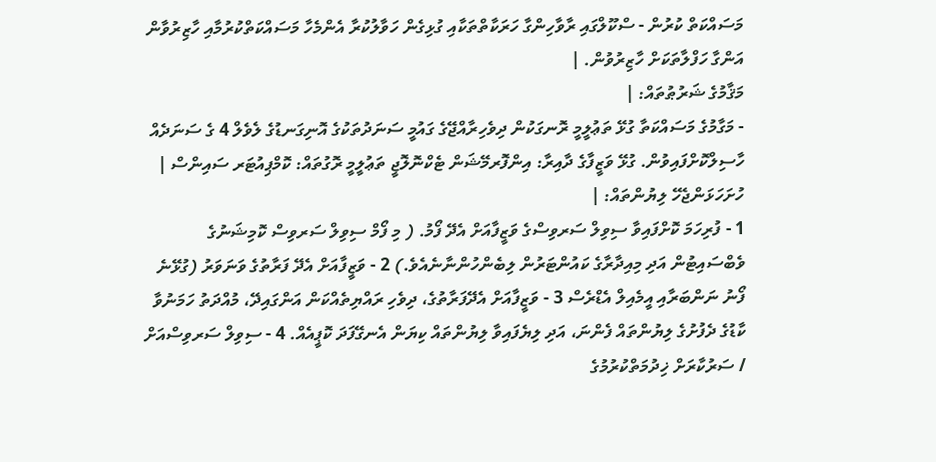މަސައްކަތް ކުރުން - ސްކޫލްގައި ރާވާހިންގާ ހަރަކާތްތަކާއި ގުޅިގެން ހަވާލުކުރާ އެންމެހާ މަސައްކަތްކުރުމާއި ހާޒިރުވާން އަންގާ ހަފްލާތަކަށް ހާޒިރުވުން. |
މަޤާމުގެ ޝަރުޠުތައް: |
- މަގާމުގެ މަސައްކަތާ ގުޅޭ ތަޢުލީމީ ރޮނގަކުން ދިވެހިރާއްޖޭގެ ގައުމީ ސަނަދުތަކުގެ އޮނިގަނޑުގެ ލެވެލް 4 ގެ ސަނަދެއް ހާސިލްކޮށްފައިވުން. ގުޅޭ ވަޒީފާގެ ދާއިރާ: އިންފޮރމޭޝަން ޓެކްނޮލޮޖީ ތަޢުލީމީ ރޮގުތައް: ކޮމްޕިއުޓަރ ސައިންސް |
ހުށަހަޅަންޖެހޭ ލިޔުންތައް: |
1 - ފުރިހަމަ ކޮށްފައިވާ ސިވިލް ސަރވިސްގެ ވަޒީފާއަށް އެދޭ ފޯމު. ( މި ފޯމް ސިވިލް ސަރވިސް ކޮމިޝަނުގެ ވެބްސައިޓުން އަދި މިއިދާރާގެ ކައުންޓަރުން ލިބެންހުންނާނެއެވެ.) 2 - ވަޒީފާއަށް އެދޭ ފަރާތުގެ ވަނަވަރު (ގުޅޭނެ ފޯނު ނަންބަރާއި އީމެއިލް އެޑްރެސް 3 - ވަޒީފާއަށް އެދޭފަރާތުގެ، ދިވެހި ރައްޔިތެއްކަން އަންގައިދޭ، މުއްދަތު ހަމަނުވާ ކާޑުގެ ދެފުށުގެ ލިޔުންތައް ފެންނަ، އަދި ލިޔެފައިވާ ލިޔުންތައް ކިޔަން އެނގޭފަދަ ކޮޕީއެއް. 4 - ސިވިލް ސަރވިސްއަށް / ސަރުކާރަށް ޚިދުމަތްކުރުމުގެ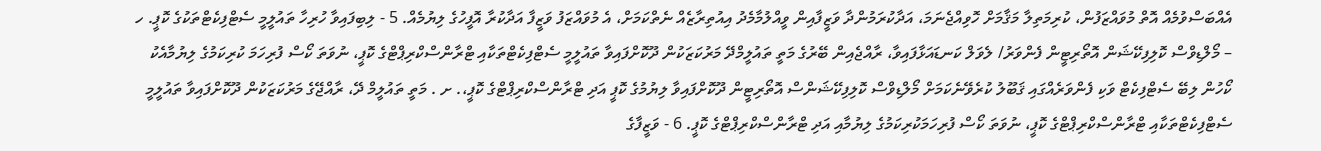އެއްބަސްވުމެއް އޮތް މުވައްޒަފުން، ކުރިމަތިލާ މަޤާމަށް ހޮވިއްޖެނަމަ، އަދާކުރަމުންދާ ވަޒީފާއިން ވީއްލުމާމެދު އިއުތިރާޒެއް ނެތްކަމަށް، އެ މުވައްޒަފު ވަޒީފާ އަދާކުރާ އޮފީހުގެ ލިޔުމެއް. 5 - ލިބިފައިވާ ހުރިހާ ތައުލީމީ ސެޓްފިކެޓްތަކުގެ ކޮޕީ. ހ – މޯލްޑިވްސް ކޮލިފިކޭޝަން އޮތޯރިޓީން ފެންވަރު/ ލެވަލް ކަނޑައަޅާފައިވާ، ރާއްޖެއިން ބޭރުގެ މަތީ ތައުލީމްދޭ މަރުކަޒަކުން ދޫކޮށްފައިވާ ތައުލީމީ ސެޓްފިކެޓްތަކާއި ޓްރާންސްކްރިޕްޓްގެ ކޮޕީ، ނުވަތަ ކޯސް ފުރިހަމަ ކުރިކަމުގެ ލިޔުމާއެކު ކޯހުން ލިބޭ ސެޓްފިކެޓް ވަކި ފެންވަރެއްގައި ޤަބޫލު ކުރެވޭނެކަމަށް މޯލްޑިވްސް ކޮލިފިކޭޝަންސް އޮތޯރިޓީން ދޫކޮށްފައިވާ ލިޔުމުގެ ކޮޕީ އަދި ޓްރާންސްކްރިޕްޓްގެ ކޮޕީ،. ށ . މަތީ ތައުލީމް ދޭ، ރާއްޖޭގެ މަރުކަޒަކުން ދޫކޮށްފައިވާ ތައުލީމީ ސެޓްފިކެޓްތަކާއި ޓްރާންސްކްރިޕްޓްގެ ކޮޕީ، ނުވަތަ ކޯސް ފުރިހަމަކުރިކަމުގެ ލިޔުމާއި އަދި ޓްރާންސްކްރިޕްޓްގެ ކޮޕީ. 6 - ވަޒީފާގެ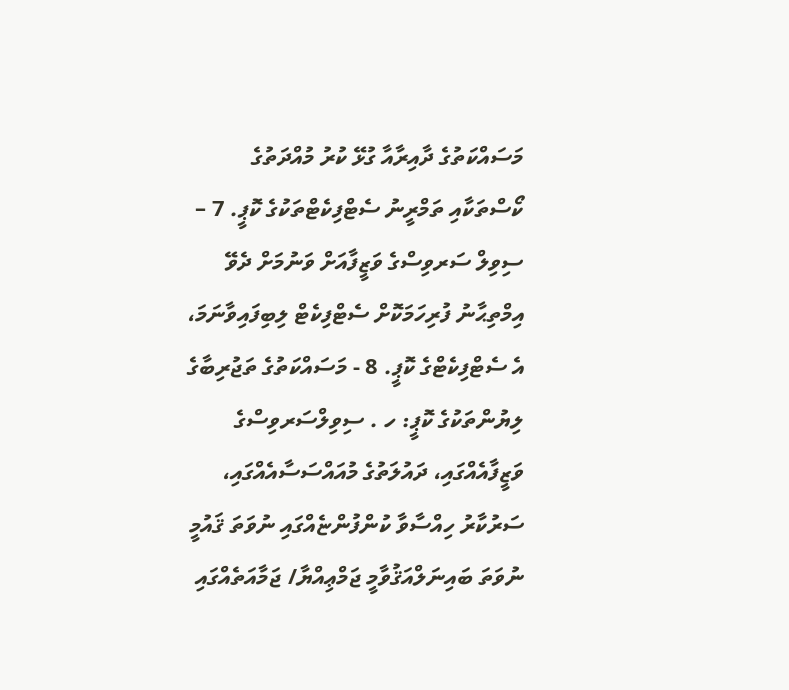މަސައްކަތުގެ ދާއިރާއާ ގުޅޭ ކުރު މުއްދަތުގެ ކޯސްތަކާއި ތަމްރީނު ސެޓްފިކެޓްތަކުގެ ކޮޕީ. 7 – ސިވިލް ސަރވިސްގެ ވަޒީފާއަށް ވަނުމަށް ދެވޭ އިމްތިޙާނު ފުރިހަމަކޮށް ސެޓްފިކެޓް ލިބިފައިވާނަމަ، އެ ސެޓްފިކެޓްގެ ކޮޕީ. 8 - މަސައްކަތުގެ ތަޖުރިބާގެ ލިޔުންތަކުގެ ކޮޕީ: ހ . ސިވިލްސަރވިސްގެ ވަޒީފާއެއްގައި، ދައުލަތުގެ މުއައްސަސާއެއްގައި، ސަރުކާރު ހިއްސާވާ ކުންފުންޏެއްގައި ނުވަތަ ޤައުމީ ނުވަތަ ބައިނަލްއަޤުވާމީ ޖަމްޢިއްޔާ/ ޖަމާއަތެއްގައި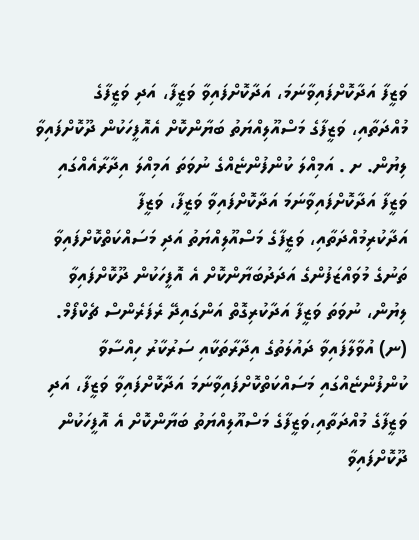ވަޒީފާ އަދާކޮށްފައިވާނަމަ، އަދާކޮށްފައިވާ ވަޒީފާ، އަދި ވަޒީފާގެ މުއްދަތާއި، ވަޒީފާގެ މަސްއޫލިއްޔަތު ބަޔާންކޮށް އެއޮފީހަކުން ދޫކޮށްފައިވާ ލިޔުން. ށ . އަމިއްލަ ކުންފުންޏެއްގެ ނުވަތަ އަމިއްލަ އިދާރާއެއްގައި ވަޒީފާ އަދާކޮށްފައިވާނަމަ އަދާކޮށްފައިވާ ވަޒީފާ، ވަޒީފާ އަދާކުރިމުއްދަތާއި، ވަޒީފާގެ މަސްއޫލިއްޔަތު އަދި މަސައްކަތްކޮށްފައިވާ ތަނުގެ މުވައްޒަފުންގެ އަދަދުބަޔާންކޮށް އެ އޮފީހަކުން ދޫކޮށްފައިވާ ލިޔުން، ނުވަތަ ވަޒީފާ އަދާކުރިގޮތް އަންގައިދޭ ރެފަރެންސް ޗެކްފޯމް. (ނ) އުވާލާފައިވާ ދައުލަތުގެ އިދާރާތަކާއި ސަރުކާރު ހިއްސާވާ ކުންފުންޏެއްގައި މަސައްކަތްކޮށްފައިވާނަމަ އަދާކޮށްފައިވާ ވަޒީފާ، އަދި ވަޒީފާގެ މުއްދަތާއި،ވަޒީފާގެ މަސްއޫލިއްޔަތު ބަޔާންކޮށް އެ އޮފީހަކުން ދޫކޮށްފައިވާ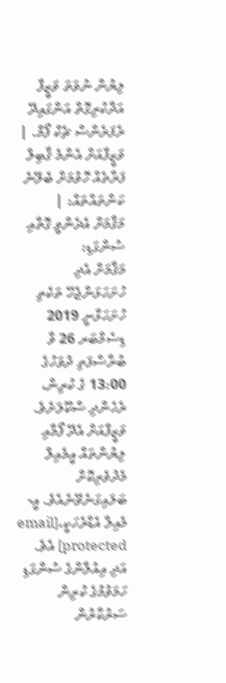ލިޔުން ނުވަތަ ވަޒީފާ އަދާކުރިގޮތް އަންގައިދޭ ރެފަރެންސް ޗެކް ފޯމް. |
ވަޒީފާއަށް އެންމެ ޤާބިލް ފަރާތެއް ހޮވުމަށް ބެލޭނެ ކަންތައްތައް: |
މަޤާމަށް އެދެންވީ ގޮތާއި ސުންގަޑި:
މަޤާމަށް އެދި ހުށަހަޅަންޖެހޭ ތަކެތި ހުށަހަޅާނީ 2019 ޑިސެމްބަރ 26 ވާ ބުރާސްފަތި ދުވަހުގެ 13:00 ގެ ކުރިން، ރެހެންދި ސްކޫލަށެވެ. ވަޒީފާއަށް އެދޭ ފޯމާއި ލިޔުންތައް އީމެއިލް މެދުވެރިކޮށް ބަލައިގަނެވޭނެއެވެ. އީ-މެއިލް އެޑްރެހަކީ،[email protected] އެވެ. އަދި އިއުލާންގެ ސުންގަޑި ހަމަވުމުގެ ކުރިން ސަރުކާރުން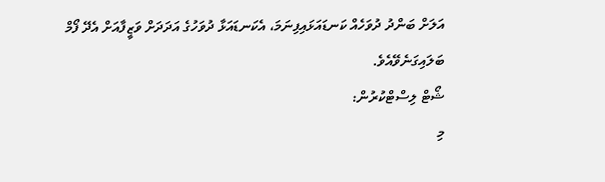އަލަށް ބަންދު ދުވަހެއް ކަނޑައަޅައިފިނަމަ، އެކަނޑައަޅާ ދުވަހުގެ އަދަދަށް ވަޒީފާއަށް އެދޭ ފޯމް ބަލައިގަނެވޭއެވެ.
ޝޯޓް ލިސްޓްކުރުން:
މި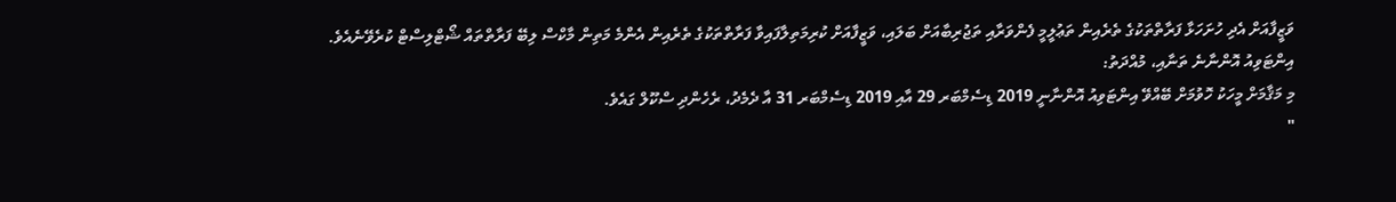ވަޒީފާއަށް އެދި ހުށަހަޅާ ފަރާތްތަކުގެ ތެރެއިން ތަޢުލީމީ ފެންވަރާއި ތަޖުރިބާއަށް ބަލައި، ވަޒީފާއަށް ކުރިމަތިލާފައިވާ ފަރާތްތަކުގެ ތެރެއިން އެންމެ މަތިން މާކްސް ލިބޭ ފަރާތްތައް ޝޯޓްލިސްޓް ކުރެވޭނެއެވެ.
އިންޓަވިއު އޮންނާނެ ތަނާއި، މުއްދަތު:
މި މަޤާމަށް މީހަކު ހޮވުމަށް ބޭއްވޭ އިންޓަވިއު އޮންނާނީ 2019 ޑިސެމްބަރ 29 އާއި 2019 ޑިސެމްބަރ 31 އާ ދެމެދު، ރެހެންދި ސްކޫލް ގައެވެ.
"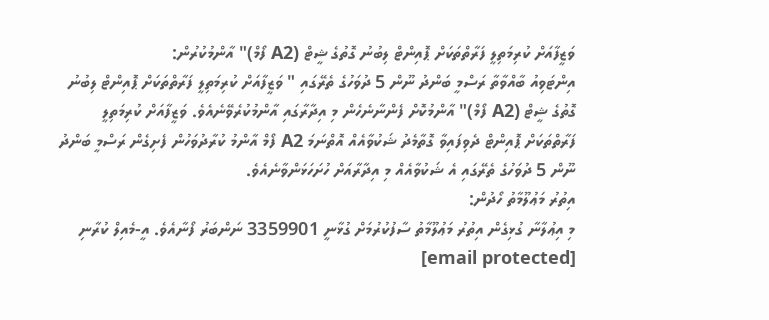ވަޒީފާއަށް ކުރިމަތިލީ ފަރާތްތަކަށް ޕޮއިންޓް ލިބުނު ގޮތުގެ ޝީޓް (A2 ފޯމް)" އާންމުކުރުން:
އިންޓަވިއު ބާއްވާތާ ރަސްމީ ބަންދު ނޫން 5 ދުވަހުގެ ތެރޭގައި " ވަޒީފާއަށް ކުރިމަތިލީ ފަރާތްތަކަށް ޕޮއިންޓް ލިބުނު ގޮތުގެ ޝީޓް (A2 ފޯމް)" އާންމުކޮށް ފެންނާނެހެން މި އިދާރާގައި އާންމުކުރެވޭނެއެވެ. ވަޒީފާއަށް ކުރިމަތިލީ ފަރާތްތަކަށް ޕޮއިންޓް ދެވިފައިވާ ގޮތާމެދު ޝަކުވާއެއް އޮތްނަމަ A2 ފޯމް އާންމު ކުރާދުވަހުން ފެށިގެން ރަސްމީ ބަންދު ނޫން 5 ދުވަހުގެ ތެރޭގައި އެ ޝަކުވާއެއް މި އިދާރާއަށް ހުށަހަޅަންވާނެއެވެ.
އިތުރު މަޢުލޫމާތު ހޯދުން:
މި އިޢުލާނާ ގުޅިގެން އިތުރު މަޢުލޫމާތު ސާފުކުރުމަށް ގުޅާނީ 3359901 ނަންބަރު ފޯނާއެވެ. އީ-މެއިލް ކުރާނި [email protected]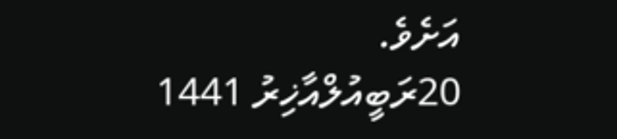އަށެވެ.
20ރަބީއުލްއާޚިރު 1441